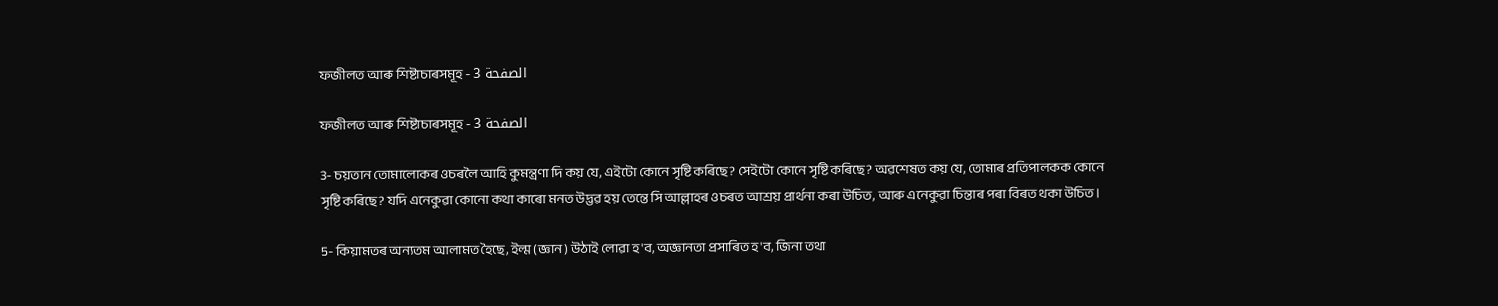ফজীলত আৰু শিষ্টাচাৰসমূহ - الصفحة 3

ফজীলত আৰু শিষ্টাচাৰসমূহ - الصفحة 3

3- চয়তান তোমালোকৰ ওচৰলৈ আহি কুমন্ত্ৰণা দি কয় যে, এইটো কোনে সৃষ্টি কৰিছে? সেইটো কোনে সৃষ্টি কৰিছে? অৱশেষত কয় যে, তোমাৰ প্ৰতিপালকক কোনে সৃষ্টি কৰিছে? যদি এনেকুৱা কোনো কথা কাৰো মনত উদ্ভৱ হয় তেন্তে সি আল্লাহৰ ওচৰত আশ্ৰয় প্ৰাৰ্থনা কৰা উচিত, আৰু এনেকুৱা চিন্তাৰ পৰা বিৰত থকা উচিত।

5- কিয়ামতৰ অন্যতম আলামত হৈছে, ইল্ম (জ্ঞান) উঠাই লোৱা হ'ব, অজ্ঞানতা প্ৰসাৰিত হ'ব, জিনা তথা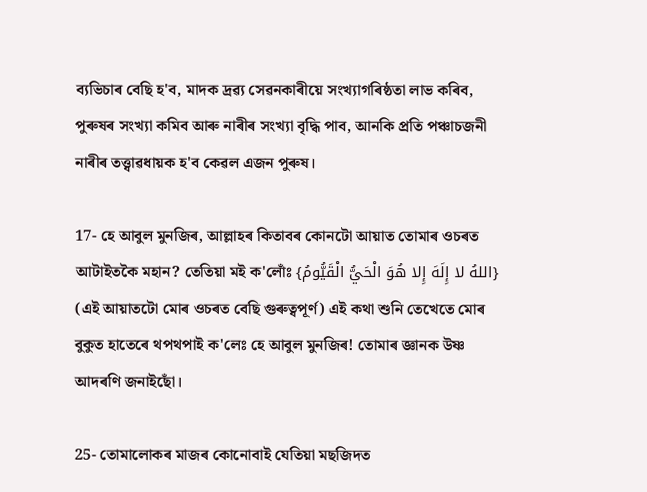ব্যভিচাৰ বেছি হ'ব, মাদক দ্ৰৱ্য সেৱনকাৰীয়ে সংখ্যাগৰিষ্ঠতা লাভ কৰিব, পুৰুষৰ সংখ্যা কমিব আৰু নাৰীৰ সংখ্যা বৃদ্ধি পাব, আনকি প্ৰতি পঞ্চাচজনী নাৰীৰ তত্ত্বাৱধায়ক হ'ব কেৱল এজন পুৰুষ।

17- হে আবুল মুনজিৰ, আল্লাহৰ কিতাবৰ কোনটো আয়াত তোমাৰ ওচৰত আটাইতকৈ মহান? তেতিয়া মই ক'লোঁঃ {اللهُ لا إِلَهَ إِلا هُوَ الْحَيُّ الْقَيُّومُ} (এই আয়াতটো মোৰ ওচৰত বেছি গুৰুত্বপূৰ্ণ) এই কথা শুনি তেখেতে মোৰ বুকুত হাতেৰে থপথপাই ক'লেঃ হে আবুল মুনজিৰ! তোমাৰ জ্ঞানক উষ্ণ আদৰণি জনাইছোঁ।

25- তোমালোকৰ মাজৰ কোনোবাই যেতিয়া মছজিদত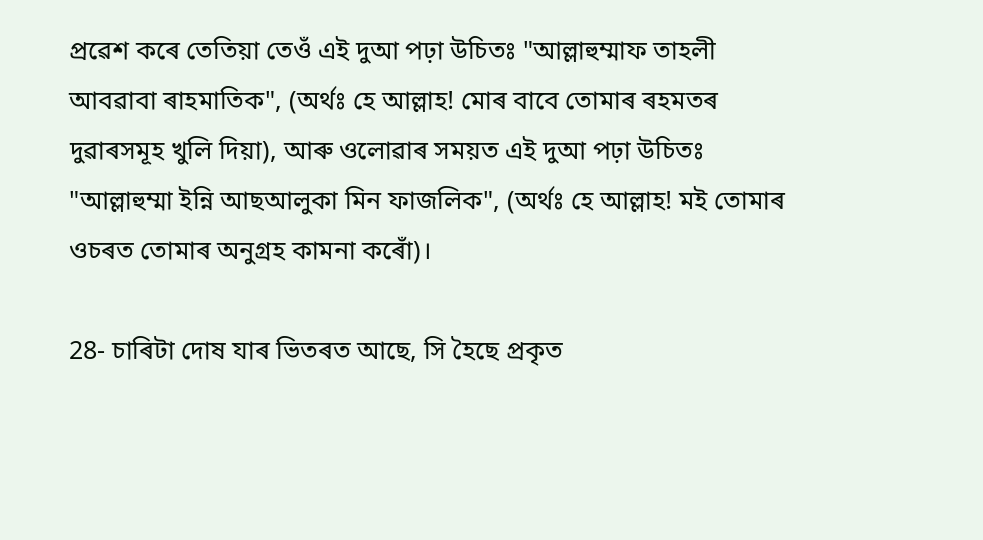প্ৰৱেশ কৰে তেতিয়া তেওঁ এই দুআ পঢ়া উচিতঃ "আল্লাহুম্মাফ তাহলী আবৱাবা ৰাহমাতিক", (অৰ্থঃ হে আল্লাহ! মোৰ বাবে তোমাৰ ৰহমতৰ দুৱাৰসমূহ খুলি দিয়া), আৰু ওলোৱাৰ সময়ত এই দুআ পঢ়া উচিতঃ "আল্লাহুম্মা ইন্নি আছআলুকা মিন ফাজলিক", (অৰ্থঃ হে আল্লাহ! মই তোমাৰ ওচৰত তোমাৰ অনুগ্ৰহ কামনা কৰোঁ)।

28- চাৰিটা দোষ যাৰ ভিতৰত আছে, সি হৈছে প্ৰকৃত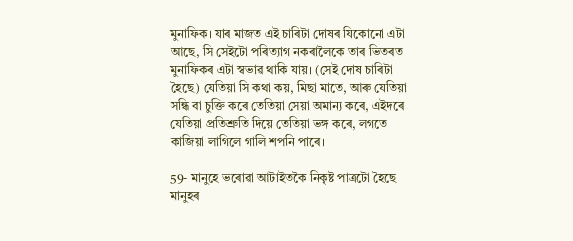মুনাফিক। যাৰ মাজত এই চাৰিটা দোষৰ যিকোনো এটা আছে, সি সেইটো পৰিত্যাগ নকৰালৈকে তাৰ ভিতৰত মুনাফিকৰ এটা স্বভাৱ থাকি যায়। (সেই দোষ চাৰিটা হৈছে) যেতিয়া সি কথা কয়, মিছা মাতে, আৰু যেতিয়া সন্ধি বা চুক্তি কৰে তেতিয়া সেয়া অমান্য কৰে, এইদৰে যেতিয়া প্ৰতিশ্ৰুতি দিয়ে তেতিয়া ভঙ্গ কৰে, লগতে কাজিয়া লাগিলে গালি শপনি পাৰে।

59- মানুহে ভৰোৱা আটাইতকৈ নিকৃষ্ট পাত্ৰটো হৈছে মানুহৰ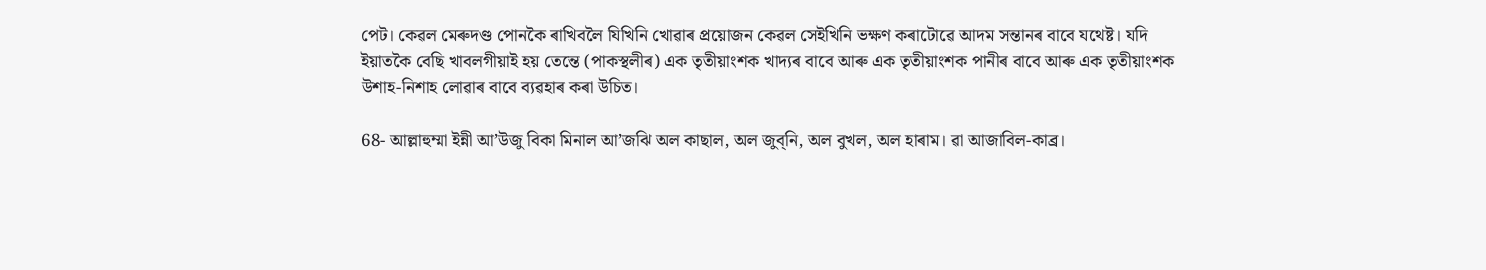পেট। কেৱল মেৰুদণ্ড পোনকৈ ৰাখিবলৈ যিখিনি খোৱাৰ প্ৰয়োজন কেৱল সেইখিনি ভক্ষণ কৰাটোৱে আদম সন্তানৰ বাবে যথেষ্ট। যদি ইয়াতকৈ বেছি খাবলগীয়াই হয় তেন্তে (পাকস্থলীৰ) এক তৃতীয়াংশক খাদ্যৰ বাবে আৰু এক তৃতীয়াংশক পানীৰ বাবে আৰু এক তৃতীয়াংশক উশাহ-নিশাহ লোৱাৰ বাবে ব্যৱহাৰ কৰা উচিত।

68- আল্লাহুম্মা ইন্নী আ’উজু বিকা মিনাল আ’জঝি অল কাছাল, অল জুব্নি, অল বুখল, অল হাৰাম। ৱা আজাবিল-কাব্ৰ।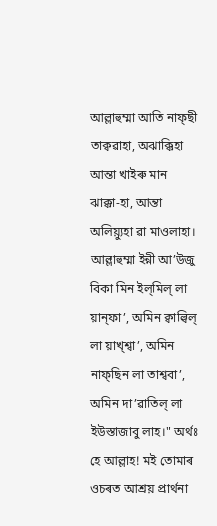আল্লাহুম্মা আতি নাফ্‌ছী তাক্বৱাহা, অঝাক্কিহা আন্তা খাইৰু মান ঝাক্কা-হা, আন্তা অলিয়্যুহা ৱা মাওলাহা। আল্লাহুম্মা ইন্নী আ’উজু বিকা মিন ইল্‌মিল্ লা য়ান্‌ফা’, অমিন ক্বাল্বিল্ লা য়াখ্‌শ্বা’, অমিন নাফ্‌ছিন লা তাশ্ববা’, অমিন দা’ৱাতিল্ লা ইউস্তাজাবু লাহ।" অৰ্থঃ হে আল্লাহ! মই তোমাৰ ওচৰত আশ্ৰয় প্ৰাৰ্থনা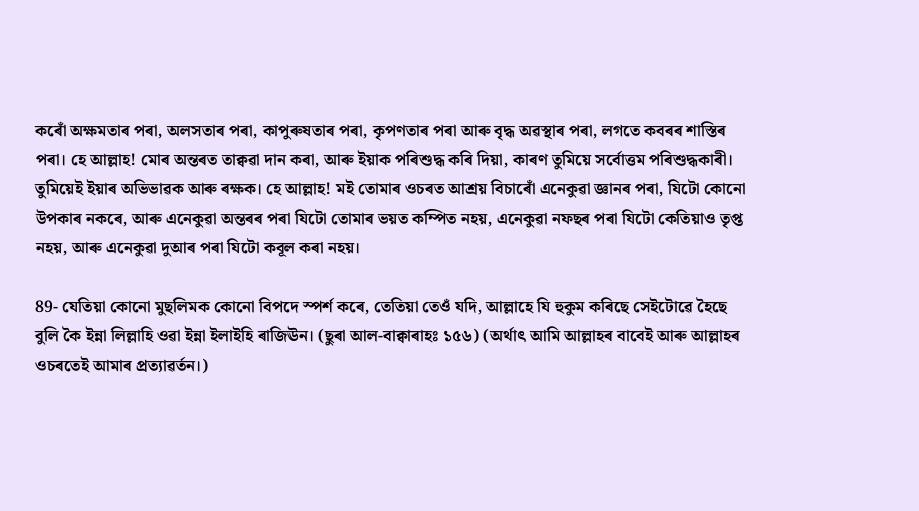কৰোঁ অক্ষমতাৰ পৰা, অলসতাৰ পৰা, কাপুৰুষতাৰ পৰা, কৃপণতাৰ পৰা আৰু বৃদ্ধ অৱস্থাৰ পৰা, লগতে কবৰৰ শাস্তিৰ পৰা। হে আল্লাহ! মোৰ অন্তৰত তাক্বৱা দান কৰা, আৰু ইয়াক পৰিশুদ্ধ কৰি দিয়া, কাৰণ তুমিয়ে সৰ্বোত্তম পৰিশুদ্ধকাৰী। তুমিয়েই ইয়াৰ অভিভাৱক আৰু ৰক্ষক। হে আল্লাহ! মই তোমাৰ ওচৰত আশ্ৰয় বিচাৰোঁ এনেকুৱা জ্ঞানৰ পৰা, যিটো কোনো উপকাৰ নকৰে, আৰু এনেকুৱা অন্তৰৰ পৰা যিটো তোমাৰ ভয়ত কম্পিত নহয়, এনেকুৱা নফছৰ পৰা যিটো কেতিয়াও তৃপ্ত নহয়, আৰু এনেকুৱা দুআৰ পৰা যিটো কবূল কৰা নহয়।

89- যেতিয়া কোনো মুছলিমক কোনো বিপদে স্পৰ্শ কৰে, তেতিয়া তেওঁ যদি, আল্লাহে যি হুকুম কৰিছে সেইটোৱে হৈছে বুলি কৈ ইন্না লিল্লাহি ওৱা ইন্না ইলাইহি ৰাজিঊন। (ছুৰা আল-বাক্বাৰাহঃ ১৫৬) (অৰ্থাৎ আমি আল্লাহৰ বাবেই আৰু আল্লাহৰ ওচৰতেই আমাৰ প্ৰত্যাৱৰ্তন।)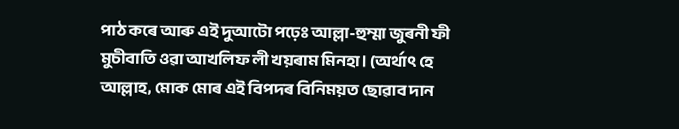পাঠ কৰে আৰু এই দুআটো পঢ়েঃ আল্লা-হুম্মা জুৰনী ফী মুচীবাতি ওৱা আখলিফ লী খয়ৰাম মিনহা। (অৰ্থাৎ হে আল্লাহ, মোক মোৰ এই বিপদৰ বিনিময়ত ছোৱাব দান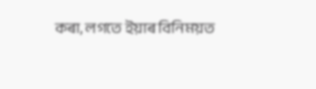কৰা, লগতে ইয়াৰ বিনিময়ত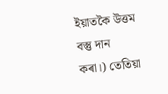ইয়াতকৈ উত্তম বস্তু দান কৰা।) তেতিয়া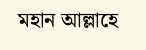মহান আল্লাহে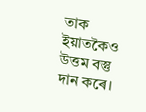তাক ইয়াতকৈও উত্তম বস্তু দান কৰে।